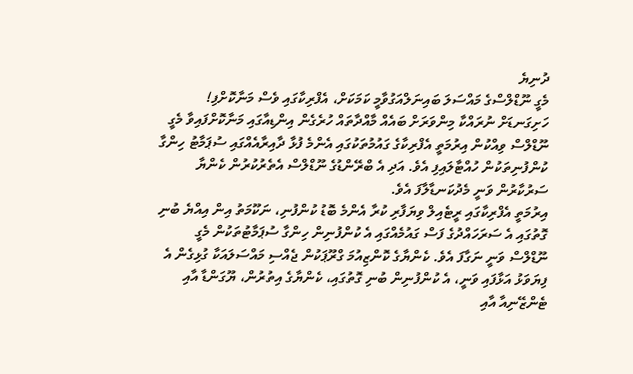ދުނިޔެ
މެގީ ނޫޑްލްސްގެ މައްސަލަ ބައިނަލްއަގުވާމީ ކަމަކަށް، އެފްރިކާގައި ވެސް މަނާކޮށްފި!
ހަށިގަނޑަށް ނުރައްކާ މިންވަރަށް ބައެއް މާއްދާތައް ހުރެގެން އިންޑިއާގައި މަނާކޮށްފައިވާ މެގީ ނޫޑްލްސް ވިއްކުން އިރުމަތީ އެފްރިކާގެ ގައުމުތަކުގައި އެންމެ ފުޅާ ދާއިރާއެއްގައި ސުޕަމާޓު ހިންގާ ކުންފުނިތަކުން ހުއްޓާލައިފި އެވެ. އަދި އެ ބްރޭންޑުގެ ނޫޑްލްސް އެތެރުކުރުން ކެންޔާ ސަރުކާރުން ވަނީ މެދުކަނޑާލާފަ އެވެ.
އިރުމަތީ އެފްރިކާގައި ރީޓެއިލް ވިޔަފާރި ކުރާ އެންމެ ބޮޑު ކުންފުނި، ނަކޫމަތު އިން އިއްޔެ ބުނި ގޮތުގައި އެ ސަރަހައްދުގެ ފަސް ގައުމެއްގައި އެ ކުންފުނިން ހިންގާ ސުޕަމާޓުތަކުން މެގީ ނޫޑްލްސް ވަނީ ނަގާފަ އެވެ. ކެންޔާގެ ކޮންޒިއުމަ ގްރޫޕަކުން ޖެއްސި މައްސަލައަކާ ގުޅިގެން އެ ފިޔަވަޅު އަޅާފައި ވަނީ، އެ ކުންފުނިން ބުނި ގޮތުގައި، ކެންޔާގެ އިތުރުން، ޔޫގަންޑާ އާއި ޓެންޒޭނިއާ އާއި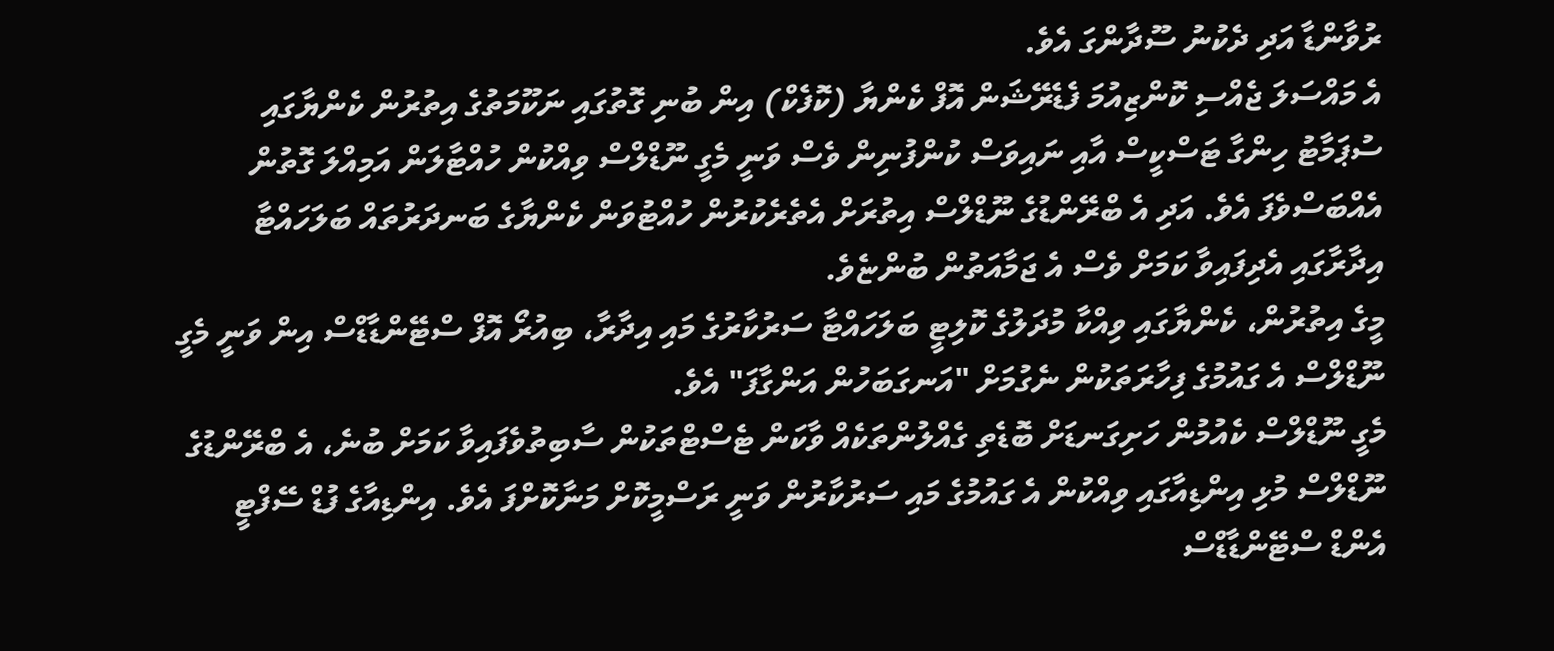ރުވާންޑާ އަދި ދެކުނު ސޫދާންގަ އެވެ.
އެ މައްސަލަ ޖެއްސި ކޮންޒިއުމަ ފެޑެރޭޝަން އޮފް ކެންޔާ (ކޮފެކް) އިން ބުނި ގޮތުގައި ނަކޫމަތުގެ އިތުރުން ކެންޔާގައި ސުޕަމާޓު ހިންގާ ޓަސްކީސް އާއި ނައިވަސް ކުންފުނިން ވެސް ވަނީ މެގީ ނޫޑްލްސް ވިއްކުން ހުއްޓާލަން އަމިއްލަ ގޮތުން އެއްބަސްވެފަ އެވެ. އަދި އެ ބްރޭންޑުގެ ނޫޑްލްސް އިތުރަށް އެތެރެކުރުން ހުއްޓުވަން ކެންޔާގެ ބަނދަރުތައް ބަލަހައްޓާ އިދާރާގައި އެދިފައިވާ ކަމަށް ވެސް އެ ޖަމާއަތުން ބުންޏެވެ.
މީގެ އިތުރުން، ކެންޔާގައި ވިއްކާ މުދަލުގެ ކޮލިޓީ ބަލަހައްޓާ ސަރުކާރުގެ މައި އިދާރާ، ބިއުރޯ އޮފް ސްޓޭންޑާޑްސް އިން ވަނީ މެގީ ނޫޑްލްސް އެ ގައުމުގެ ފިހާރަތަކުން ނެގުމަށް "އަނގަބަހުން އަންގާފަ" އެވެ.
މެގީ ނޫޑްލްސް ކެއުމުން ހަށިގަނޑަށް ބޮޑެތި ގެއްލުންތަކެއް ވާކަން ޓެސްޓްތަކުން ސާބިތުވެފައިވާ ކަމަށް ބުނެ، އެ ބްރޭންޑުގެ ނޫޑްލްސް މުޅި އިންޑިއާގައި ވިއްކުން އެ ގައުމުގެ މައި ސަރުކާރުން ވަނީ ރަސްމީކޮށް މަނާކޮށްފަ އެވެ. އިންޑިއާގެ ފުޑް ސޭފްޓީ އެންޑް ސްޓޭންޑާޑްސް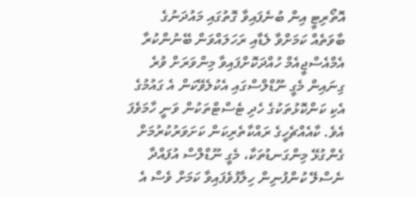އޮތޯރިޓީ އިން ބުނެފައިވާ ގޮތުގައި މައުދަނުގެ ބާވަތެއް ކަމަށްވާ ލެޑާއި ރަހަލައްވަން ބޭނުންކުރާ އެމްއެސްޖީއެމް ހުއްދަކޮށްފައިވާ މިންވަރަށް ވުރެ ގިނައިން މެގީ ނޫޑްލްސްގައި އެކުލެވޭކަން އެ ގައުމުގެ އެކި ކަންކޮޅުތަކުގެ ހެދި ޓެސްޓްތަކުން ވަނީ ހާމަވެފަ އެވެ. ކާއެއްޗެހީގެ ރައްކާތެރިކަން ކަށަވަރުކުރުމަށް ގެންގުޅޭ މިންގަނޑުތަކާ، މެގީ ނޫޑްލްސް އުފައްދާ ނެސްލޭ ކުންފުނިން ހިލާފުވެފައިވާ ކަމަށް ވެސް އެ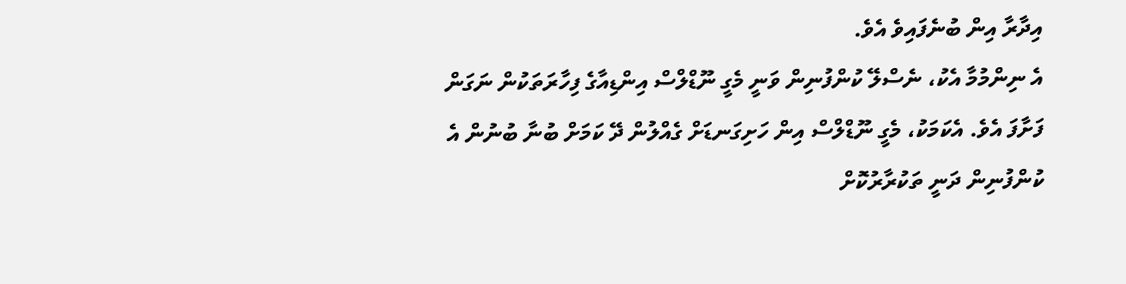އިދާރާ އިން ބުނެފައިވެ އެވެ.
އެ ނިންމުމާ އެކު، ނެސްލޭ ކުންފުނިން ވަނީ މެގީ ނޫޑްލްސް އިންޑިއާގެ ފިހާރަތަކުން ނަގަން ފަށާފަ އެވެ. އެކަމަކު، މެގީ ނޫޑްލްސް އިން ހަށިގަނޑަށް ގެއްލުން ދޭ ކަމަށް ބުނާ ބުނުން އެ ކުންފުނިން ދަނީ ތަކުރާރުކޮށް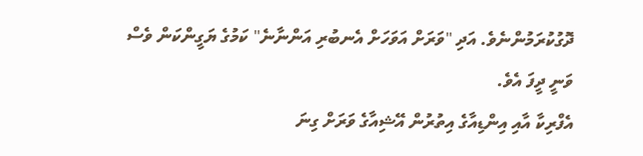ދޮގުކުރަމުންނެވެ. އަދި "ވަރަށް އަވަހަށް އެނބުރި އަންނާނެ" ކަމުގެ ޔަގީންކަން ވެސް ވަނީ ދީފަ އެވެ.
އެފްރިކާ އާއި އިންޑިއާގެ އިތުރުން އޭޝިއާގެ ވަރަށް ގިނަ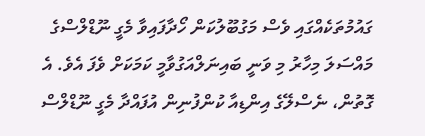ގައުމުތަކެއްގައި ވެސް މަގުބޫލުކަން ހޯދާފައިވާ މެގީ ނޫޑްލްސްގެ މައްސަލަ މިހާރު މި ވަނީ ބައިނަލްއަގުވާމީ ކަމަކަށް ވެފަ އެވެ. އެ ގޮތުން، ނެސްލޭގެ އިންޑިއާ ކުންފުނިން އުފައްދާ މެގީ ނޫޑްލްސް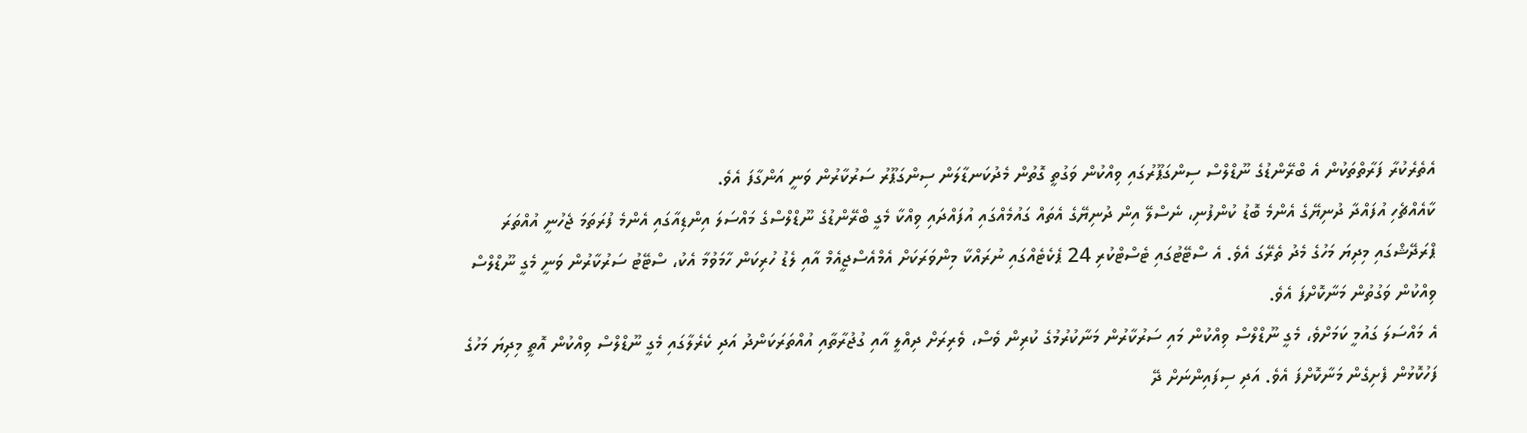އެތެރެކުރާ ފަރާތްތަކުން އެ ބްރޭންޑުގެ ނޫޑްލްސް ސިންގަޕޫރުގައި ވިއްކުން ވަގުތީ ގޮތުން މެދުކަނޑާލަން ސިންގަޕޫރު ސަރުކާރުން ވަނީ އަންގާފަ އެވެ.
ކާއެއްޗެހި އުފައްދާ ދުނިޔޭގެ އެންމެ ބޮޑު ކުންފުނި، ނެސްލޭ އިން ދުނިޔޭގެ އެތައް ގައުމެއްގައި އުފައްދައި ވިއްކާ މެގީ ބްރޭންޑުގެ ނޫޑްލްސްގެ މައްސަލަ އިންޑިއާގައި އެންމެ ފުރަތަމަ ޖެހުނީ އުއްތަރަ ޕްރަދޭޝްގައި މިދިޔަ މަހުގެ މެދު ތެރޭގަ އެވެ. އެ ސްޓޭޓުގައި ޓެސްޓްކުރި 24 ޕެކެޓެއްގައި ނުރައްކާ މިންވަރަކަށް އެމްއެސްޖީއެމް އާއި ލެޑު ހުރިކަން ހާމަވުމާ އެކު، ސްޓޭޓު ސަރުކާރުން ވަނީ މެގީ ނޫޑްލްސް ވިއްކުން ވަގުތުން މަނާކޮށްފަ އެވެ.
އެ މައްސަލަ ގައުމީ ކަމަށްވެ، މެގީ ނޫޑްލްސް ވިއްކުން މައި ސަރުކާރުން މަނާކުރުމުގެ ކުރިން ވެސް، ވެރިރަށް ދިއްލީ އާއި ގުޖުރާތާއި އުއްތަރަކަންދު އަދި ކެރެލާގައި މެގީ ނޫޑްލްސް ވިއްކުން އޮތީ މިދިޔަ މަހުގެ ފަހުކޮޅުން ފެށިގެން މަނާކޮށްފަ އެވެ. އަދި ސިފައިންނަށް ދޭ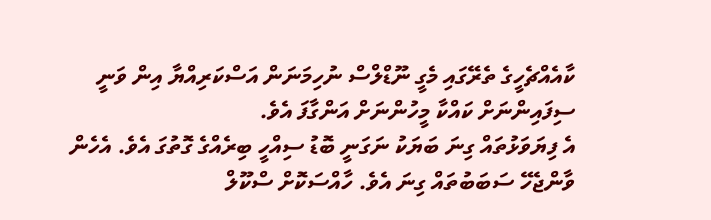ކާއެއްޗެހީގެ ތެރޭގައި މެގީ ނޫޑްލްސް ނުހިމަނަން އަސްކަރިއްޔާ އިން ވަނީ ސިފައިންނަށް ކައްކާ މީހުންނަށް އަންގާފަ އެވެ.
އެ ފިޔަވަޅުތައް ގިނަ ބަޔަކު ނަގަނީ ބޮޑު ސިއްހީ ބިރެއްގެ ގޮތުގަ އެވެ. އެހެން ވާންޖެހޭ ސަބަބުތައް ގިނަ އެވެ. ހާއްސަކޮށް ސްކޫލް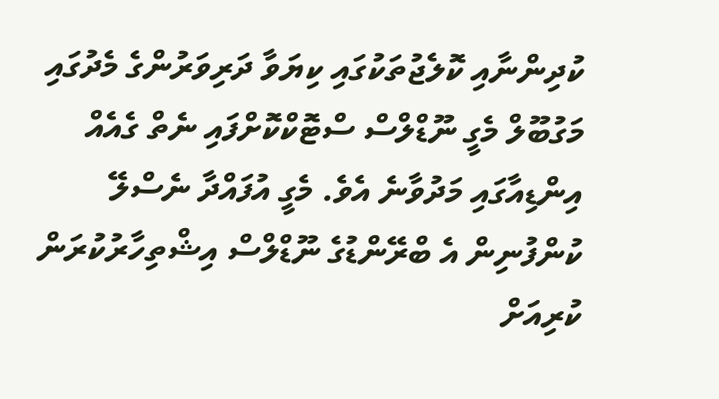ކުދިންނާއި ކޮލެޖުތަކުގައި ކިޔަވާ ދަރިވަރުންގެ މެދުގައި މަގުބޫލް މެގީ ނޫޑްލްސް ސްޓޮކްކޮށްފައި ނެތް ގެއެއް އިންޑިއާގައި މަދުވާނެ އެވެ. މެގީ އުފައްދާ ނެސްލޭ ކުންފުނިން އެ ބްރޭންޑުގެ ނޫޑްލްސް އިޝްތިހާރުކުރަން ކުރިއަށް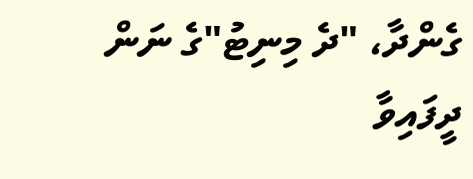ގެންދާ، "ދެ މިނިޓު"ގެ ނަން ދީފައިވާ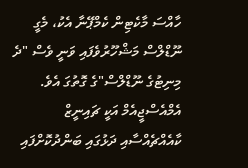ހާއްސަ މާކެޓިން ކެމްޕޭނާ އެކު، މެގީ ނޫޑްލްސް މަޝްހޫރުވެފައި ވަނީ ވެސް "ދެ މިނިޓުގެ ނޫޑްލްސް"ގެ ގޮތުގަ އެވެ.
އެމްއެސްޖީއެމް އަކީ ޗައިނީޒް ކާއެއްޗެއްސާއި ދަޅުގައި ބަންދުކޮށްފައި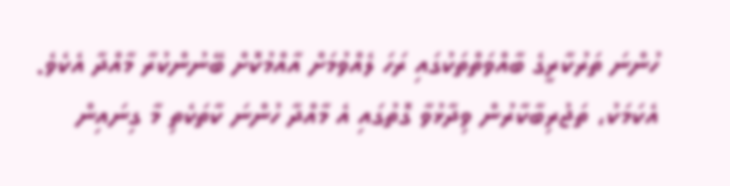ހުންނަ ތަރުކާރީގެ ބާއްވަތްތަކުގައި ރަހަ ލެއްވުމަށް އާއްމުކޮށް ބޭނުންކުރާ މާއްދާ އެކެވެ. އެކަމަކު، ތަޖުރިބާކާރުން ވިދާޅުވާ ގޮތުގައި އެ މާއްދާ ހުންނަ ކާތަކެތި މާ ގިނައިން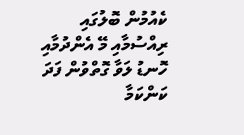ކެއުމުން ބޮލުގައި ރިއްސުމާއި މޭ އެންދުމާއި ހޮނޑު ލަވާ ގޮތްވުން ފަދަ ކަންކަމާ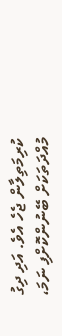ކުރިމަތިލާން ޖެހެ އެވެ. އަދި ދިގު މުއްދަތަކަށް ބޭނުންކޮށްފި ނަމަ،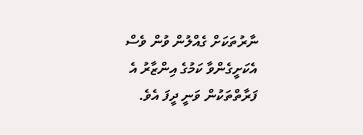ނާރުތަކަށް ގެއްލުން ވުން ވެސް އެކަށީގެންވާ ކަމުގެ އިންޒާރު އެ ފަރާތްތަކުން ވަނީ ދީފަ އެވެ.